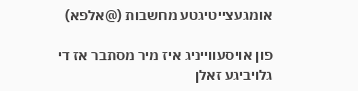אומגעצייטיגטע מחשבות (@אלפא)

פון אויסעווייניג איז מיר מסתבר אז די גלויביגע זאלן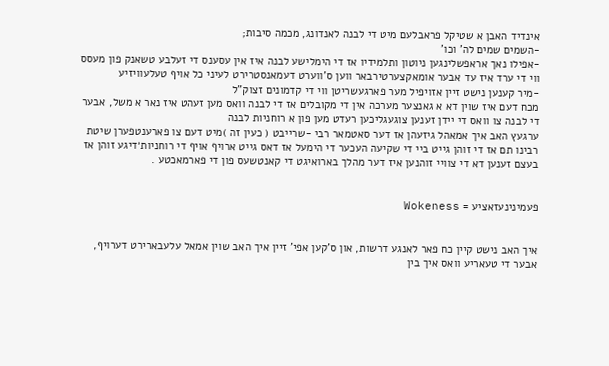אינדיד האבן א שטיקל פראבלעם מיט די לבנה לאנדונג, מכמה סיבות;
-השמים שמים לה' וכו'
-אפילו נאך אראפשלינגען ניוטון ותלמידיו אז די הימלישע לבנה איז אין עסענס די זעלבע טשאנק פון מעסס ווי די ערד איז עד אבער אומאקצערטירבאר ווען ס'ווערט דעמאנסטרירט לעיני כל אויף טעלעוויזיע
-מיר קענען נישט זיין אזויפיל מער פארגעשריטן ווי די קדמונים זצוק"ל
מכח דעם איז שוין דא א גאנצער מערכה אין די מקובלים אז די לבנה וואס מען זעהט איז נאר א משל, אבער די לבנה צו וואס די יידן זענען צוגעגליכען רעדט מען פון א רוחניות לבנה
ערגעץ האב איך אמאהל גיזעהן אז דער סאטמאר רבי -שרייבט ( כעין זה )מיט דעם צו פארענטפערן שיטת רבינו תם אז די זוהן גייט ביי די שקיעה העכער די הימעל אז דאס גייט ארויף אויף די רוחניות׳דיגע זוהן אז בעצם זענען דא די צוויי זוהנען איז דער מהלך בארואיגט די קאנטשעס פון די פארמאכטע .


פעמינינעזאציע = Wokeness


איך האב נישט קיין כח פאר לאנגע דרשות, און ס'קען אפי' זיין איך האב שוין אמאל עלעבארירט דערויף, אבער די טעאריע וואס איך בין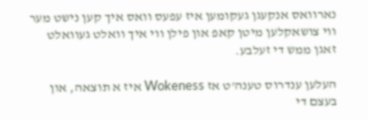נארוואס אנקעגן געקומען איז עפעס וואס איך קען נישט מער ווי צושאקלען מיטן קאפ און פילן ווי איך וואלט געוואלט זאגן ממש די זעלבע.

העלען ענדרוס טענה'ט אז Wokeness איז א תוצאה, און בעצם די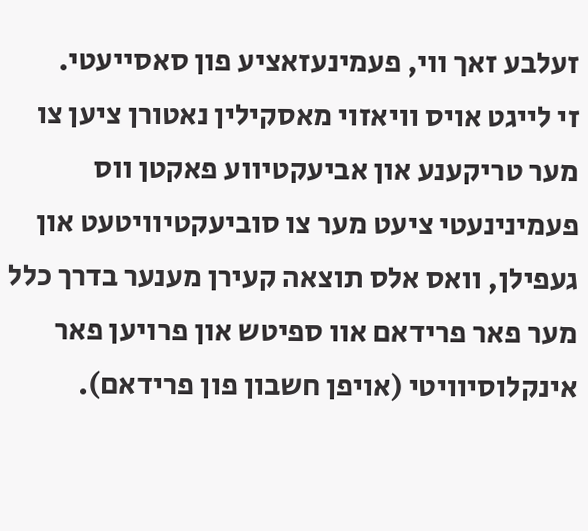זעלבע זאך ווי, פעמינעזאציע פון סאסייעטי.
זי לייגט אויס וויאזוי מאסקילין נאטורן ציען צו מער טריקענע און אביעקטיווע פאקטן ווס פעמינינעטי ציעט מער צו סוביעקטיוויטעט און געפילן, וואס אלס תוצאה קעירן מענער בדרך כלל מער פאר פרידאם אוו ספיטש און פרויען פאר אינקלוסיוויטי (אויפן חשבון פון פרידאם).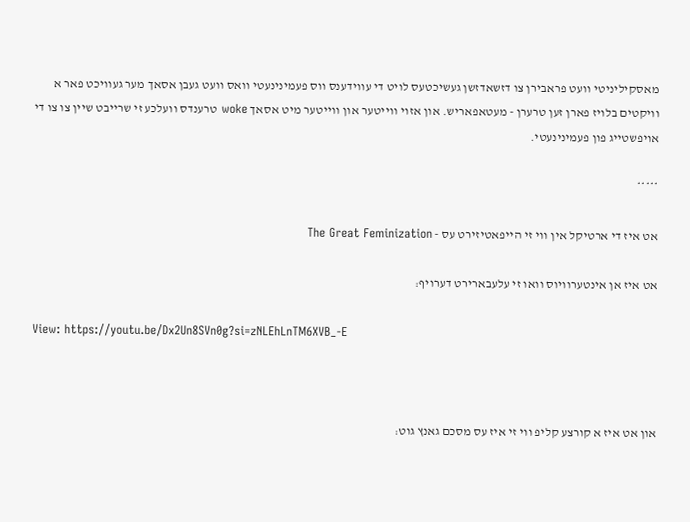מאסקיליניטי וועט פראבירן צו דזשאדזשן געשיכטעס לויט די עווידענס ווס פעמינינעטי וואס וועט געבן אסאך מער געוויכט פאר א וויקטים בלויז פארן זען טרערן - מעטאפאריש. און אזוי ווייטער און ווייטער מיט אסאך woke טרענדס וועלכע זי שרייבט שיין צו צו די אויפשטייג פון פעמינינעטי.

*****

אט איז די ארטיקל אין ווי זי הייפאטיזירט עס - The Great Feminization

אט איז אן אינטערוויוס וואו זי עלעבארירט דערויף:

View: https://youtu.be/Dx2Un8SVn0g?si=zNLEhLnTM6XVB_-E



און אט איז א קורצע קליפ ווי זי איז עס מסכם גאנץ גוט: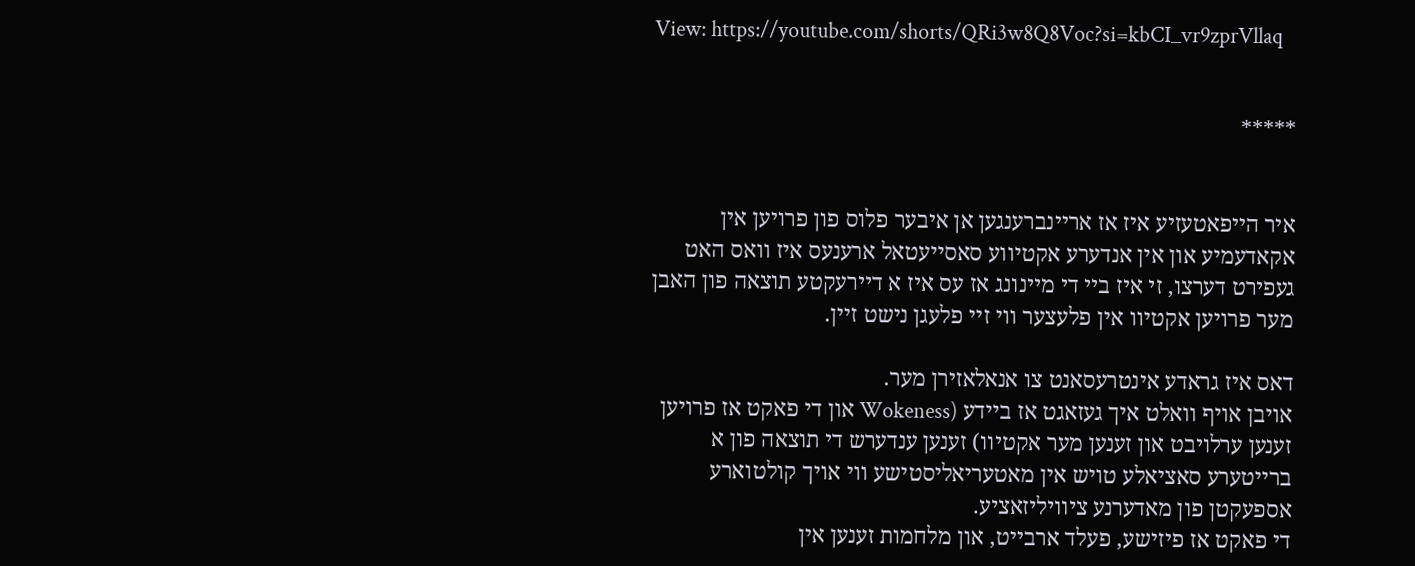View: https://youtube.com/shorts/QRi3w8Q8Voc?si=kbCI_vr9zprVllaq


*****


איר הייפאטעזיע איז אז אריינברענגען אן איבער פלוס פון פרויען אין אקאדעמיע און אין אנדערע אקטיווע סאסייעטאל ארענעס איז וואס האט געפירט דערצו, זי איז ביי די מיינונג אז עס איז א דיירעקטע תוצאה פון האבן מער פרויען אקטיוו אין פלעצער ווי זיי פלעגן נישט זיין.

דאס איז גראדע אינטרעסאנט צו אנאלאזירן מער.
אויבן אויף וואלט איך געזאגט אז ביידע (Wokeness און די פאקט אז פרויען זענען ערלויבט און זענען מער אקטיוו) זענען ענדערש די תוצאה פון א ברייטערע סאציאלע טויש אין מאטעריאליסטישע ווי אויך קולטוארע אספעקטן פון מאדערנע ציוויליזאציע.
די פאקט אז פיזישע, פעלד ארבייט, און מלחמות זענען אין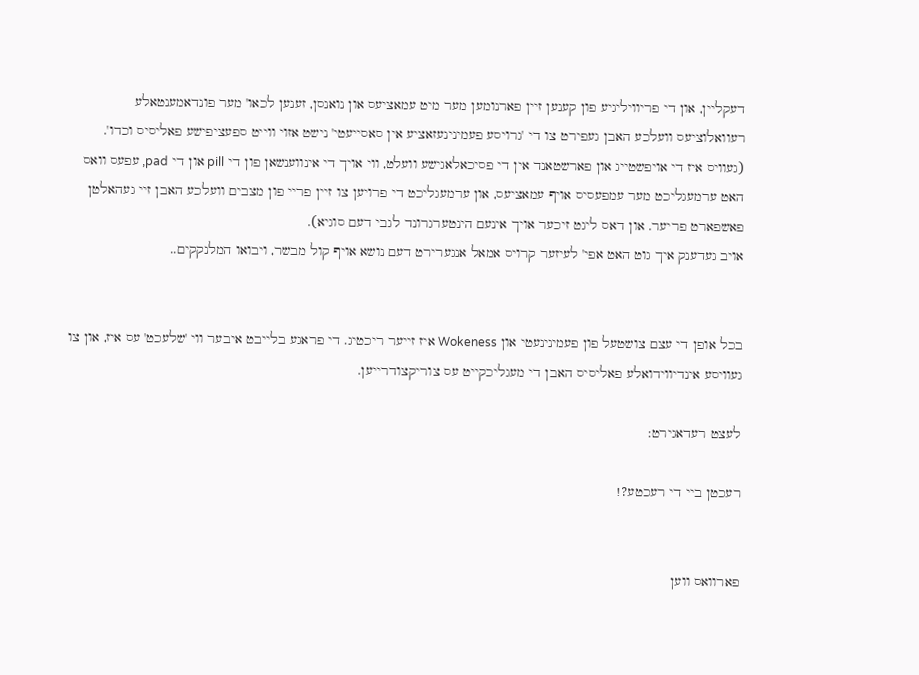דעקליין, און די פריוויליגיע פון קענען זיין פארנומען מער מיט עמאציעס און נואנסן, זענען לכאו' מער פונדאמענטאלע רעוואלוציעס וועלכע האבן געפירט צו די 'גרויסע פעמינינעזאציע אין סאסייעטי' נישט אזוי ווייט ספעציפישע פאליסיס וכדו'.
(געוויס איז די אויפשטייג און פארשטאנד אין די פסיכאלאגישע וועלט, ווי אויך די אינווענשאן פון די pill און די pad, עפעס וואס האט ערמעגליכט מער עמפעסיס אויף עמאציעס, און ערמעגליכט די פרויען צו זיין פריי פון מצבים וועלכע האבן זיי געהאלטן פאשפארט פריער. און דאס ליגט זיכער אויך אינעם הינטערגרונד לגבי דעם סוגיא).
אויב געדענק איך גוט האט אפי' לעיזער קרויס אמאל אנגערירט דעם נושא אויף קול מבשר, ויבואו המלנקקים..


בכל אופן די עצם צושטעל פון פעמינינעטי און Wokeness איז זייער ריכטיג. די פראגע בלייבט איבער ווי 'שלעכט' עס איז, און צו געוויסע אינדיווידואלע פאליסיס האבן די מעגליכקייט עס צוריקצודרייען.

לעצט רעדאגירט:

רעכטן ביי די רעכטע?!


פארוואס ווען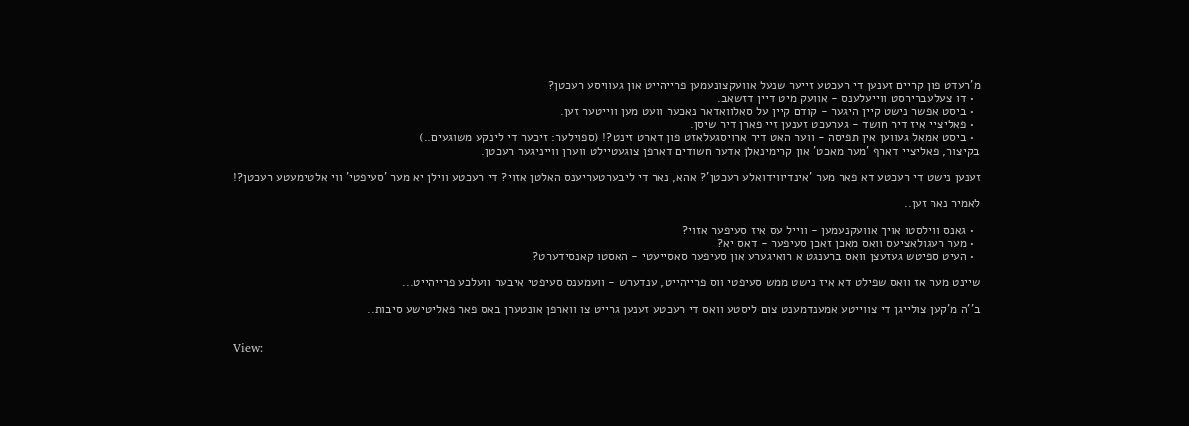מ'רעדט פון קריים זענען די רעכטע זייער שנעל אוועקצונעמען פרייהייט און געוויסע רעכטן?
  • דו צעלעברירסט ווייעלענס - אוועק מיט דיין דזשאב.
  • ביסט אפשר נישט קיין היגער - קודם קיין על סאלוואדאר נאכער וועט מען ווייטער זען.
  • פאליציי איז דיר חושד - גערעכט זענען זיי פארן דיר שיסן.
  • ביסט אמאל געווען אין תפיסה - ווער האט דיר ארויסגעלאזט פון דארט זינט?! (ספוילער: זיכער די לינקע משוגעים..)
בקיצור, פאליציי דארף 'מער מאכט' און קרימינאלן אדער חשודים דארפן צוגעטיילט ווערן ווייניגער רעכטן.

זענען נישט די רעכטע דא פאר מער 'אינדיווידואלע רעכטן'? אהא, נאר די ליבערטעריענס האלטן אזוי? די רעכטע ווילן יא מער 'סעיפטי' ווי אלטימעטע רעכטן?!

לאמיר נאר זען..

  • גאנס ווילסטו אויך אוועקנעמען - ווייל עס איז סעיפער אזוי?
  • מער רעגולאציעס וואס מאכן זאכן סעיפער - דאס יא?
  • העיט ספיטש געזעצן וואס ברענגט א רואיגערע און סעיפער סאסייעטי - האסטו קאנסידערט?

שיינט מער אז וואס שפילט דא איז נישט ממש סעיפטי ווס פרייהייט, ענדערש - וועמענס סעיפטי איבער וועלכע פרייהייט...

ב''ה מ'קען צולייגן די צווייטע אמענדמענט צום ליסטע וואס די רעכטע זענען גרייט צו ווארפן אונטערן באס פאר פאליטישע סיבות..


View: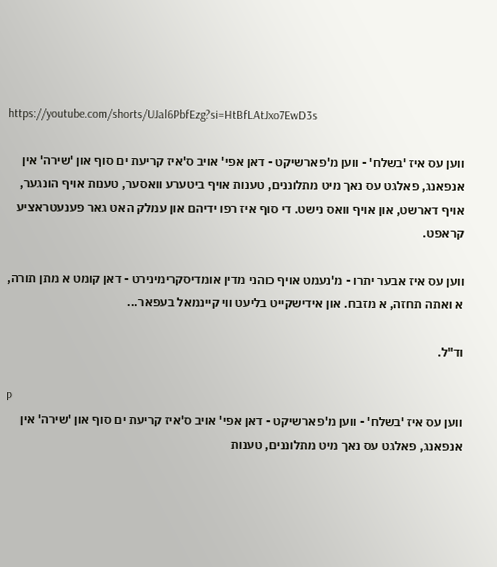https://youtube.com/shorts/UJal6PbfEzg?si=HtBfLAtJxo7EwD3s

ווען עס איז 'בשלח' - ווען מ'פארשיקט - דאן אפי' אויב ס'איז קריעת ים סוף און 'שירה' אין אנפאנג, פאלגט עס נאך מיט מתלוננים, טענות אויף ביטערע וואסער, טענות אויף הונגער, אויף דארשט, און אויף וואס נישט. די סוף איז רפו ידיהם און עמלק האט גאר פענעטראציע קראפט.

ווען עס איז אבער יתרו - מ'נעמט אויף כוהני מדין אומדיסקרימינירט - דאן קומט א מתן תורה, א ואתה תחזה, א מזבח. און אידישקייט בליעט ווי קיינמאל בעפאר...

וד"ל.

P
ווען עס איז 'בשלח' - ווען מ'פארשיקט - דאן אפי' אויב ס'איז קריעת ים סוף און 'שירה' אין אנפאנג, פאלגט עס נאך מיט מתלוננים, טענות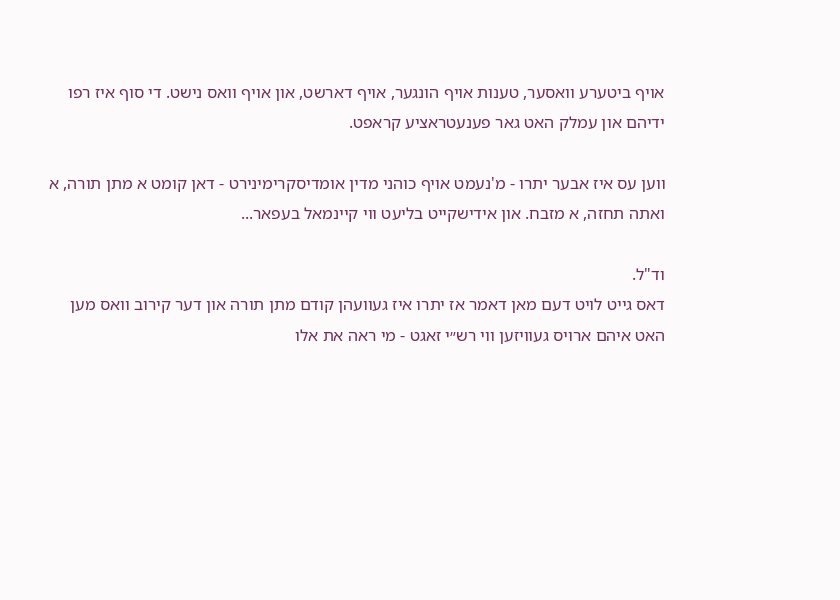אויף ביטערע וואסער, טענות אויף הונגער, אויף דארשט, און אויף וואס נישט. די סוף איז רפו ידיהם און עמלק האט גאר פענעטראציע קראפט.

ווען עס איז אבער יתרו - מ'נעמט אויף כוהני מדין אומדיסקרימינירט - דאן קומט א מתן תורה, א ואתה תחזה, א מזבח. און אידישקייט בליעט ווי קיינמאל בעפאר...

וד"ל.
דאס גייט לויט דעם מאן דאמר אז יתרו איז געוועהן קודם מתן תורה און דער קירוב וואס מען האט איהם ארויס געוויזען ווי רש״י זאגט - מי ראה את אלו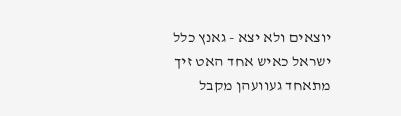יוצאים ולא יצא - גאנץ כלל ישראל כאיש אחד האט זיך מתאחד געוועהן מקבל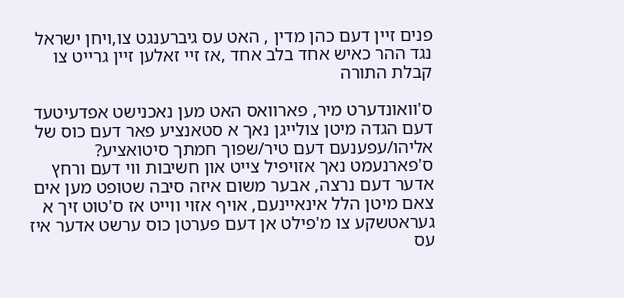פנים זיין דעם כהן מדין , האט עס גיברענגט צו,ויחן ישראל נגד ההר כאיש אחד בלב אחד ,אז זיי זאלען זיין גרייט צו קבלת התורה

ס'וואונדערט מיר, פארוואס האט מען נאכנישט אפדעיטעד דעם הגדה מיטן צולייגן נאך א סטאנציע פאר דעם כוס של אליהו/עפענעם דעם טיר/שפוך חמתך סיטואציע?
ס'פארנעמט נאך אזויפיל צייט און חשיבות ווי דעם ורחץ אדער דעם נרצה, אבער משום איזה סיבה שטופט מען אים צאם מיטן הלל אינאיינעם, אויף אזוי ווייט אז ס'טוט זיך א געראטשקע צו מ'פילט אן דעם פערטן כוס ערשט אדער איז עס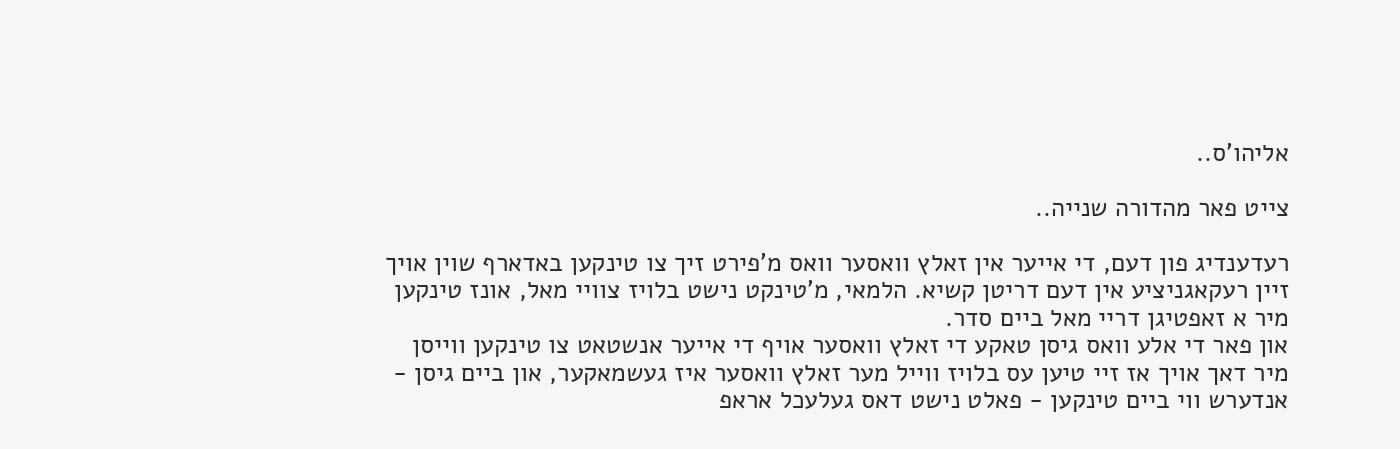אליהו'ס..

צייט פאר מהדורה שנייה..

רעדענדיג פון דעם, די אייער אין זאלץ וואסער וואס מ'פירט זיך צו טינקען באדארף שוין אויך זיין רעקאגניציע אין דעם דריטן קשיא. הלמאי, מ'טינקט נישט בלויז צוויי מאל, אונז טינקען מיר א זאפטיגן דריי מאל ביים סדר.
און פאר די אלע וואס גיסן טאקע די זאלץ וואסער אויף די אייער אנשטאט צו טינקען ווייסן מיר דאך אויך אז זיי טיען עס בלויז ווייל מער זאלץ וואסער איז געשמאקער, און ביים גיסן - אנדערש ווי ביים טינקען - פאלט נישט דאס געלעכל אראפ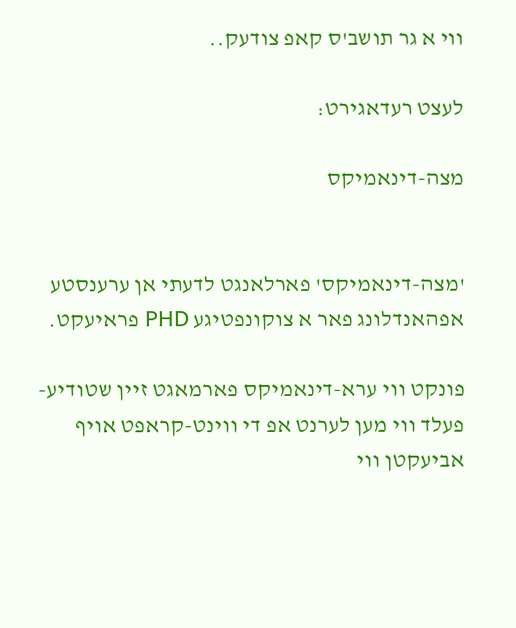ווי א גר תושב'ס קאפ צודעק..

לעצט רעדאגירט:

מצה-דינאמיקס


'מצה-דינאמיקס' פארלאנגט לדעתי אן ערענסטע אפהאנדלונג פאר א צוקונפטיגע PHD פראיעקט.

פונקט ווי ערא-דינאמיקס פארמאגט זיין שטודיע-פעלד ווי מען לערנט אפ די ווינט-קראפט אויף אביעקטן ווי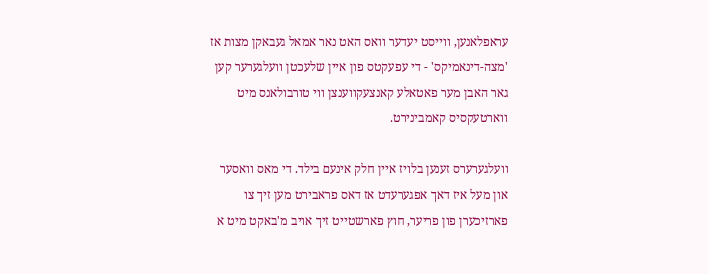עראפלאנען, ווייסט יעדער וואס האט נאר אמאל געבאקן מצות אז 'מצה-דינאמיקס' - די עפעקטס פון איין שלעכטן וועלגערער קען גאר האבן מער פאטאלע קאנצעקווענצן ווי טורבולאנס מיט ווארטעקסיס קאמבינירט.

וועלגערערס זענען בלויז איין חלק אינעם בילד. די מאס וואסער און מעל איז דאך אפגערעדט אז דאס פראבירט מען זיך צו פארזיכערן פון פריער, חוץ פארשטייט זיך אויב מ'באקט מיט א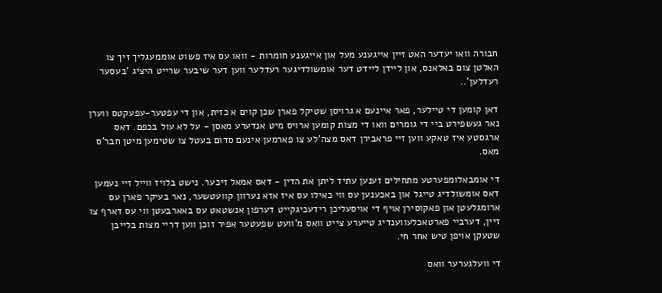חבורה וואו יעדער האט זיין אייגענע מעל און אייגענע חומרות - וואו עס איז פשוט אוממעגליך זיך צו האלטן צום באלאנס, און ליידן ליידט דער אומשולדיגער רעדלער ווען דער שיבער שרייט היציג 'בעסער רעדלען'..

דאן קומען די טיילער, פאר איינעם א גרויסן שטיקל פארן שכן קוים א כזית, און די עפטער-עפעקטס ווערן נאר געשפירט ביי די גומרים וואו די מצות קומען ארויס מיט אנדערע מאסן - על לא עול בכפם. דאס ארגסטע איז טאקע ווען זיי פראבירן דאס מצה'לע צו פארמען אינעם סדום בעטל צו שטימען מיטן חבר'ס מאס.

די אומבאלומפערטע מתחילים זענען עתיד ליתן את הדין - דאס אמאל זיכער. נישט בלויז ווייל זיי נעמען דאס אומשולדיג טייגל און באכענען עס ווי כאילו עס איז אזא נערוון קוועטשער, נאר בעיקר פארן עס ארומגלעטן און פאקוסירן אויף די אויסעליכן רידעכיגקייט דערפון אנשטאט עס באארבעטן ווי עס דארף צו זיין, דערביי פארטאכלעווענדיג טייערע צייט וואס מ'וועט שפעטער אפיר זוכן ווען דריי מצות בלייבן שטעקן אויפן טיש אחר חי.

די וועלגערער וואס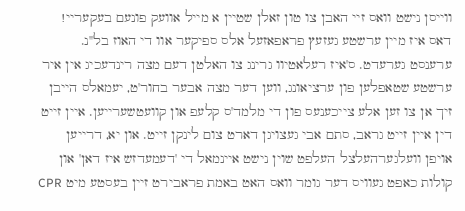ווייסן נישט וואס זיי האבן צו טון זאלן שטיין א מייל אוועק פונעם בעקעריי! דאס איז מיין ערשטע געזעץ פראפאזעל אלס ספיקער אוו די האוז בל"נ.
ערענסט גערעדט. ס'איז רעלאטיוו גרינג צו האלטן דעם מצה רינדעכיג אין איר ערשטע שטאפלען פון ערציאונג, ווען דער מצה אבער בחור'ט, יעמאלס הייבן זיך אן צו זען אלע צייכענעס פון די מלמד'ס קלעפ און קוועטשערייען. איין זייט דין איין זייט גראב, סתם אבי געצויגן דארט צום לינקן זייט. און יא, דרייען אויפן וועלגערהעלצל העלפט שוין נישט איינמאל די 'דעמעדזש איז דאן' און קולות כאפט געוויס דער גומר וואס האט באמת פראבירט זיין בעסטע מיט CPR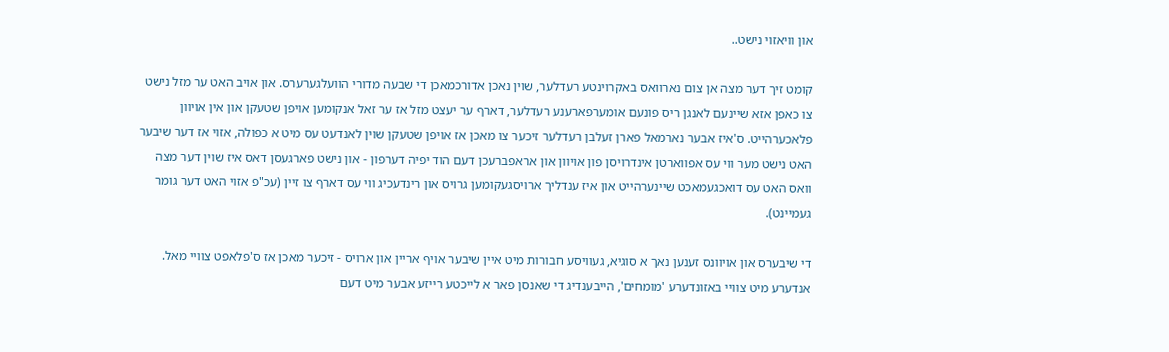און וויאזוי נישט..

קומט זיך דער מצה אן צום נארוואס באקרוינטע רעדלער, שוין נאכן אדורכמאכן די שבעה מדורי הוועלגערערס. און אויב האט ער מזל נישט צו כאפן אזא שיינעם לאנגן ריס פונעם אומערפארענע רעדלער, דארף ער יעצט מזל אז ער זאל אנקומען אויפן שטעקן און אין אויוון פלאכערהייט. ס'איז אבער נארמאל פארן זעלבן רעדלער זיכער צו מאכן אז אויפן שטעקן שוין לאנדעט עס מיט א כפולה, אזוי אז דער שיבער האט נישט מער ווי עס אפווארטן אינדרויסן פון אויוון און אראפברעכן דעם הוד יפיה דערפון - און נישט פארגעסן דאס איז שוין דער מצה וואס האט עס דואכגעמאכט שיינערהייט און איז ענדליך ארויסגעקומען גרויס און רינדעכיג ווי עס דארף צו זיין (עכ"פ אזוי האט דער גומר געמיינט).

די שיבערס און אויוונס זענען נאך א סוגיא, געוויסע חבורות מיט איין שיבער אויף אריין און ארויס - זיכער מאכן אז ס'פלאפט צוויי מאל. אנדערע מיט צוויי באזונדערע 'מומחים', הייבענדיג די שאנסן פאר א לייכטע רייזע אבער מיט דעם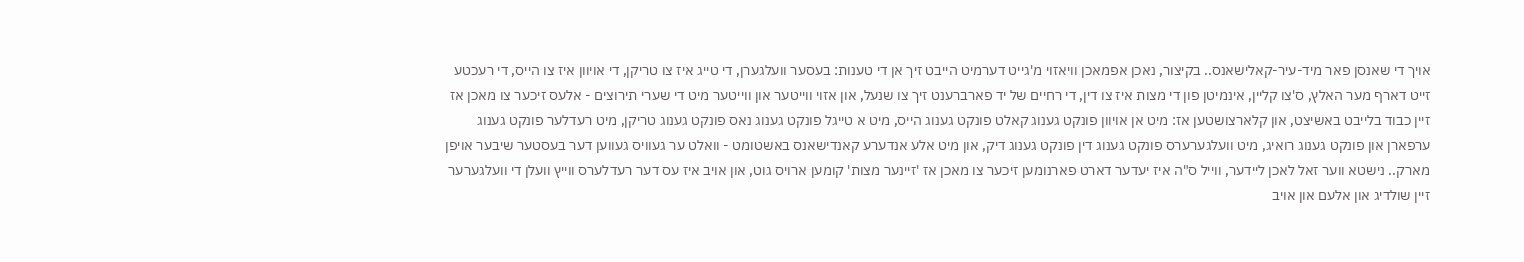אויך די שאנסן פאר מיד-עיר-קאלישאנס.. בקיצור, נאכן אפמאכן וויאזוי מ'גייט דערמיט הייבט זיך אן די טענות: בעסער וועלגערן, די טייג איז צו טריקן, די אויוון איז צו הייס, די רעכטע זייט דארף מער האלץ, ס'צו קליין, אינמיטן פון די מצות איז צו דין, די רחיים של יד פארברענט זיך צו שנעל, און אזוי ווייטער און ווייטער מיט די שערי תירוצים - אלעס זיכער צו מאכן אז זיין כבוד בלייבט באשיצט, און קלארצושטען אז: מיט אן אויוון פונקט גענוג קאלט פונקט גענוג הייס, מיט א טייגל פונקט גענוג נאס פונקט גענוג טריקן, מיט רעדלער פונקט גענוג ערפארן און פונקט גענוג רואיג, מיט וועלגערערס פונקט גענוג דין פונקט גענוג דיק, און מיט אלע אנדערע קאנדישאנס באשטומט - וואלט ער געוויס געווען דער בעסטער שיבער אויפן מארק.. נישטא ווער זאל לאכן ליידער, ווייל ס"ה איז יעדער דארט פארנומען זיכער צו מאכן אז 'זיינער מצות' קומען ארויס גוט, און אויב איז עס דער רעדלערס ווייץ וועלן די וועלגערער זיין שולדיג און אלעם און אויב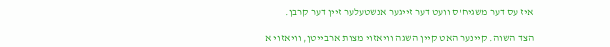איז עס דער משגיח'ס וועט דער זייגער אנשטעלער זיין דער קרבן.

הצד השוה. קיינער האט קיין השגה וויאזוי מצות ארבייטן, וויאזוי א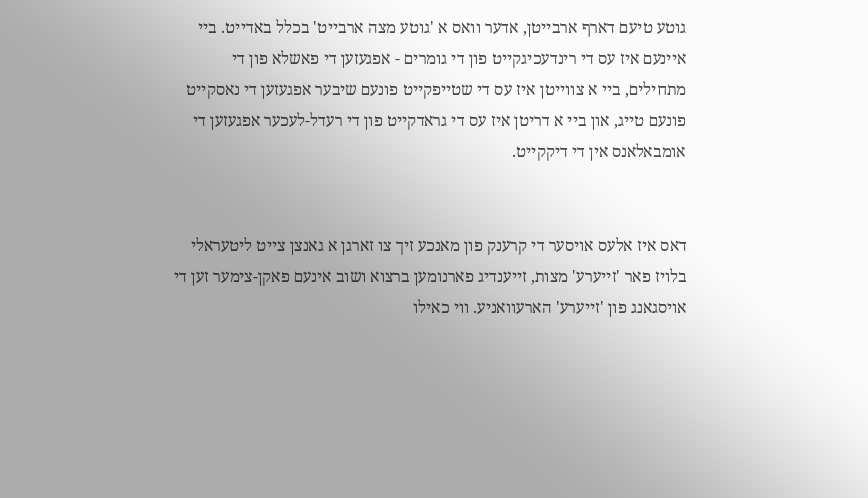גוטע טיעם דארף ארבייטן, אדער וואס א 'גוטע מצה ארבייט' בכלל באדייט. ביי איינעם איז עס די רינדעכיגקייט פון די גומרים - אפגעזען די פאשלא פון די מתחילים, ביי א צווייטן איז עס די שטייפקייט פונעם שיבער אפגעזען די נאסקייט פונעם טייג, און ביי א דריטן איז עס די גראדקייט פון די רעדל-לעכער אפגעזען די אומבאלאנס אין די דיקקייט.


דאס איז אלעס אויסער די קרענק פון מאנכע זיך צו זארגן א גאנצן צייט ליטעראלי בלויז פאר 'זייערע' מצות, זייענדיג פארנומען ברצוא ושוב אינעם פאקן-צימער זען די אויסגאנג פון 'זייערע' הארעוואניע. ווי כאילו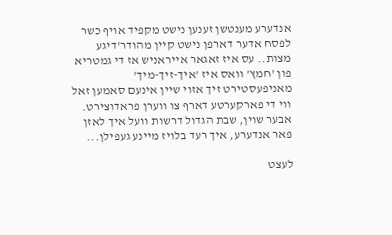אנדערע מענטשן זענען נישט מקפיד אויף כשר לפסח אדער דארפן נישט קיין מהודר'דיגע מצות.. עס איז זאגאר אייראניש אז די גמטריא פון 'חמץ' וואס איז 'איך-זיך-מיך' מאניפעסטירט זיך אזוי שיין אינעם סאמען זאל ווי די פארקערטע דארף צו ווערן פראדוצירט. אבער שוין, שבת הגדול דרשות וועל איך לאזן פאר אנדערע, איך רעד בלויז מיינע געפילן...

לעצט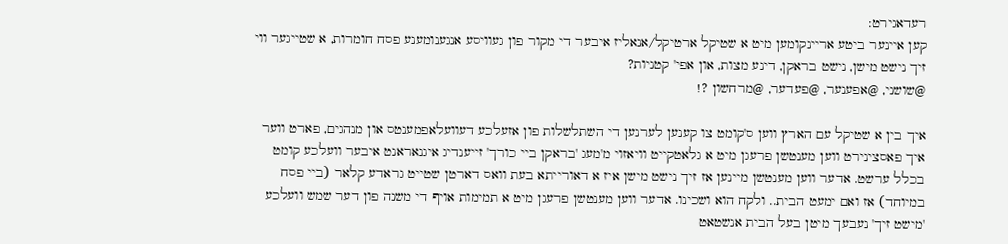רעדאגירט:
קען איינער ביטע אריינקומען מיט א שטיקל ארטיקל/אנאליז איבער די מקור פון געוויסע אנגענומענע פסח חומרות, א שטייגער ווי זיך נישט מישן, נישט בראקן, דינע מצות, און אפי' קטניות?
@שושני, @אפענער, @פעדער, @מרחשון ?!

איך בין א שטיקל עם הארץ ווען ס'קומט צו קענען לערנען די השתלשלות פון אזעלכע דעוועלאפמענטס און מנהגים, פארט ווער איך פאסצינירט ווען מענטשן פרעגן מיט א גלאטקייט וויאזוי מ'מעג 'בראקן ביי כורך' זייענדיג איגנאראנט איבער וועלכע קומט בכלל ערשט. אדער ווען מענטשן מיינען אז זיך נישט מישן איז א דאורייתא בעת וואס דארטן שטייט גראדע קלאר (ביי פסח במיוחד) אז ואם ימעט הבית.. ולקח הוא ושכינו. אדער ווען מענטשן פרעגן מיט א תמימות אויף די משנה פון דער שמש וועלכע 'מישט זיך' נעבעך מיטן בעל הבית אנשטאט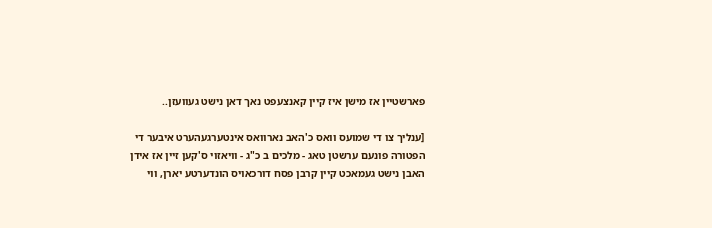פארשטיין אז מישן איז קיין קאנצעפט נאך דאן נישט געוועזן..

[ענליך צו די שמועס וואס כ'האב נארוואס אינטערגעהערט איבער די הפטורה פונעם ערשטן טאג - מלכים ב כ"ג - וויאזוי ס'קען זיין אז אידן האבן נישט געמאכט קיין קרבן פסח דורכאויס הונדערטע יארן, ווי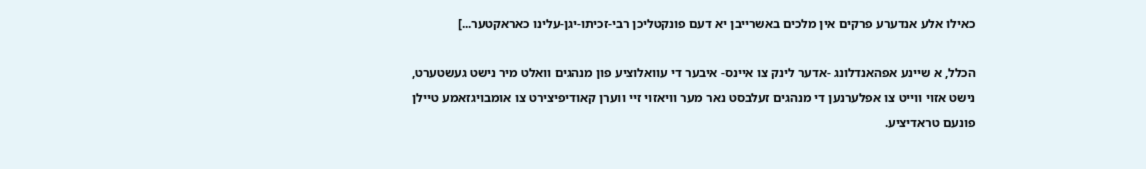כאילו אלע אנדערע פרקים אין מלכים באשרייבן יא דעם פונקטליכן רבי-זכיתו-יגן-עלינו כאראקטער...]

הכלל, א שיינע אפהאנדלונג -אדער לינק צו איינס- איבער די עוואלוציע פון מנהגים וואלט מיר נישט געשטערט, נישט אזוי ווייט צו אפלערנען די מנהגים זעלבסט נאר מער וויאזוי זיי ווערן קאודיפיצירט צו אומבויגזאמע טיילן פונעם טראדיציע.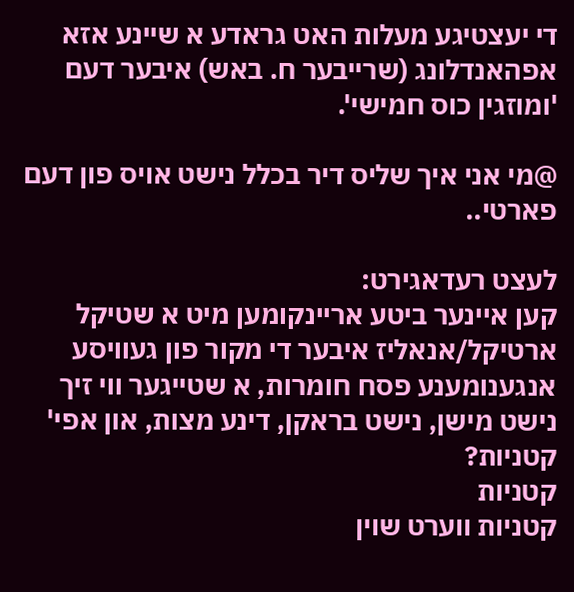די יעצטיגע מעלות האט גראדע א שיינע אזא אפהאנדלונג (שרייבער ח. באש) איבער דעם 'ומוזגין כוס חמישי'.

@מי אני איך שליס דיר בכלל נישט אויס פון דעם פארטי..

לעצט רעדאגירט:
קען איינער ביטע אריינקומען מיט א שטיקל ארטיקל/אנאליז איבער די מקור פון געוויסע אנגענומענע פסח חומרות, א שטייגער ווי זיך נישט מישן, נישט בראקן, דינע מצות, און אפי' קטניות?
קטניות
קטניות ווערט שוין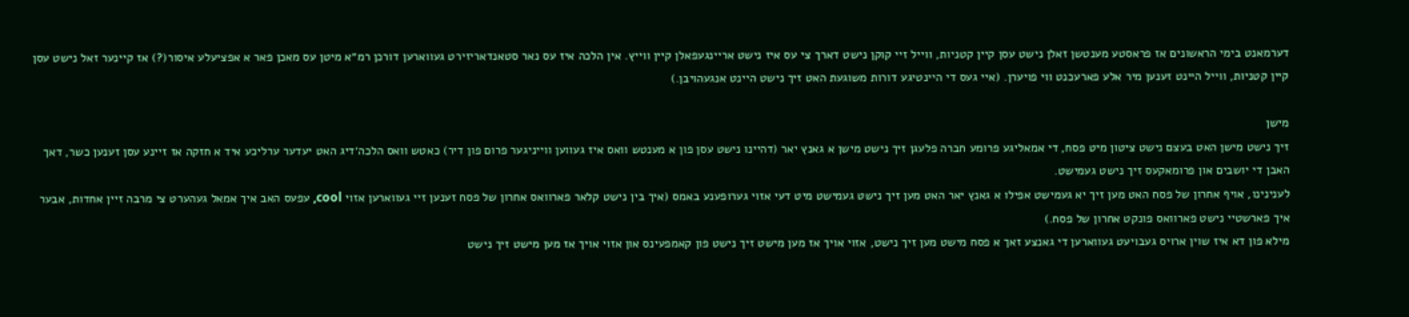דערמאנט בימי הראשונים אז פראסטע מענטשן זאלן נישט עסן קיין קטניות, ווייל זיי קוקן נישט דארך צי עס איז נישט אריינגעפאלן קיין ווייץ. אין הלכה איז עס נאר סטאנדאריזירט געווארען דורכן רמ״א מיטן עס מאכן פאר א אפציעלע איסור(?) אז קיינער זאל נישט עסן קיין קטניות, ווייל היינט זענען מיר אלע פארעכנט ווי פויערן. (איי געס די היינטיגע דורות משוגעת האט זיך נישט היינט אנגעהויבן.)

מישן
זיך נישט מישן האט בעצם נישט ציטון מיט פסח, די אמאליגע פרומע חברה פלעגן זיך נישט מישן א גאנץ יאר (דהיינו נישט עסן פון א מענטש וואס איז געווען ווייניגער פרום פון דיר) כאטש וואס הלכה׳דיג האט יעדער ערליכע איד א חזקה אז זיינע עסן זענען כשר, דאך האבן די יושבים און פרומאקעס זיך נישט געמישט.
לענינינו, אויף אחרון של פסח האט מען זיך יא געמישט אפילו א גאנץ יאר האט מען זיך נישט געמישט מיט דעי אזוי גערופענע באמס (איך בין נישט קלאר פארוואס אחרון של פסח זענען זיי געווארען אזוי cool, עפעס האב איך אמאל געהערט צי מרבה זיין אחדות, אבער איך פארשטיי נישט פארוואס פונקט אחרון של פסח.)
מילא פון דא איז שוין ארויס געבויעט געווארען די גאנצע זאך א פסח מישט מען זיך נישט, אזוי אויך אז מען מישט זיך נישט פון קאמפעינס און אזוי אויך אז מען מישט זיך נישט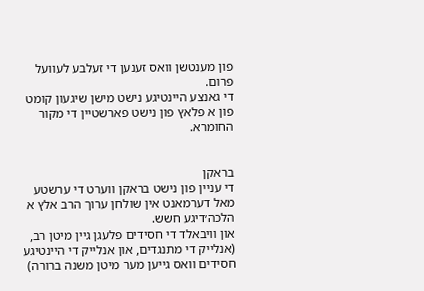פון מענטשן וואס זענען די זעלבע לעוועל פרום.
די גאנצע היינטיגע נישט מישן שיגעון קומט פון א פלאץ פון נישט פארשטיין די מקור החומרא.


בראקן
די עניין פון נישט בראקן ווערט די ערשטע מאל דערמאנט אין שולחן ערוך הרב אלץ א הלכה׳דיגע חשש.
און וויבאלד די חסידים פלעגן גיין מיטן רב, (אנלייק די מתנגדים, און אנלייק די היינטיגע חסידים וואס גייען מער מיטן משנה ברורה)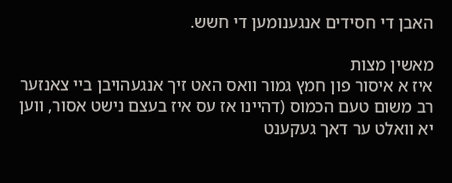האבן די חסידים אנגענומען די חשש.

מאשין מצות
איז א איסור פון חמץ גמור וואס האט זיך אנגעהויבן ביי צאנזער רב משום טעם הכמוס (דהיינו אז עס איז בעצם נישט אסור, ווען יא וואלט ער דאך געקענט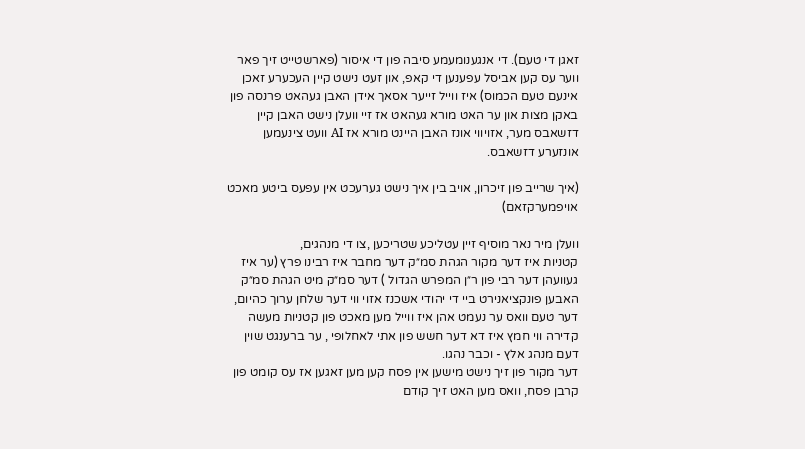זאגן די טעם). די אנגענומעמע סיבה פון די איסור (פארשטייט זיך פאר ווער עס קען אביסל עפענען די קאפ, און זעט נישט קיין העכערע זאכן אינעם טעם הכמוס) איז ווייל זייער אסאך אידן האבן געהאט פרנסה פון באקן מצות און ער האט מורא געהאט אז זיי וועלן נישט האבן קיין דזשאבס מער, אזויווי אונז האבן היינט מורא אז AI וועט צינעמען אונזערע דזשאבס.

(איך שרייב פון זיכרון, אויב בין איך נישט גערעכט אין עפעס ביטע מאכט אויפמערקזאם)

וועלן מיר נאר מוסיף זיין עטליכע שטריכען ,צו די מנהגים,
קטניות איז דער מקור הגהת סמ״ק דער מחבר איז רבינו פרץ (ער איז געוועהן דער רבי פון ר״ן המפרש הגדול ) דער סמ״ק מיט הגהת סמ״ק האבען פונקציאנירט ביי די יהודי אשכנז אזוי ווי דער שלחן ערוך כהיום, דער טעם וואס ער נעמט אהן איז ווייל מען מאכט פון קטניות מעשה קדירה ווי חמץ איז דא דער חשש פון אתי לאחלופי , ער ברענגט שוין דעם מנהג אלץ - וכבר נהגו.
דער מקור פון זיך נישט מישען אין פסח קען מען זאגען אז עס קומט פון קרבן פסח, וואס מען האט זיך קודם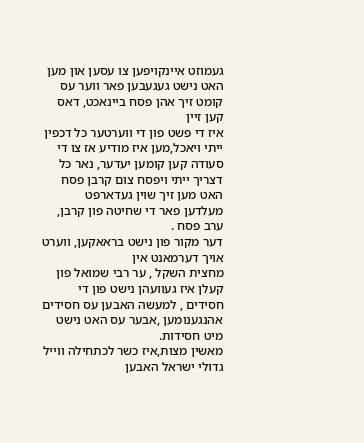געמוזט איינקויפען צו עסען און מען האט נישט געגעבען פאר ווער עס קומט זיך אהן פסח ביינאכט, דאס קען זיין
איז די פשט פון די ווערטער כל דכפין ייתי ויאכל,מען איז מודיע אז צו די סעודה קען קומען יעדער, נאר כל דצריך ייתי ויפסח צום קרבן פסח האט מען זיך שוין געדארפט
מעלדען פאר די שחיטה פון קרבן, ערב פסח .
דער מקור פון נישט בראאקען, ווערט אויך דערמאנט אין
מחצית השקל , ער רבי שמואל פון קעלן איז געוועהן נישט פון די חסידים , למעשה האבען עס חסידים אהנגענומען ,אבער עס האט נישט מיט חסידות.
מאשין מצות,איז כשר לכתחילה ווייל גדולי ישראל האבען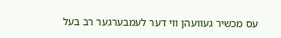עס מכשיר געוועהן ווי דער לעמבערגער רב בעל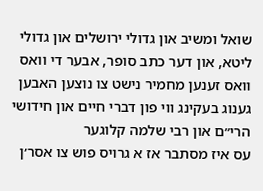שואל ומשיב און גדולי ירושלים און גדולי ליטא, און דער כתב סופר, אבער די וואס וואס זענען מחמיר נישט צו נוצען האבען גענוג בעקינג ווי פון דברי חיים און חידושי הרי״ם און רבי שלמה קלוגער
עס איז מסתבר אז א גרויס פוש צו אסר׳ן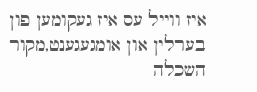איז ווייל עס איז געקומען פון בערלין און אומגעגענט,מקור השכלה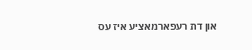און דת רעפארמאציע איז עס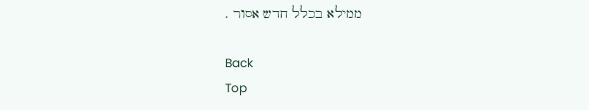ממילא בכלל חדש אסור .

Back
Top